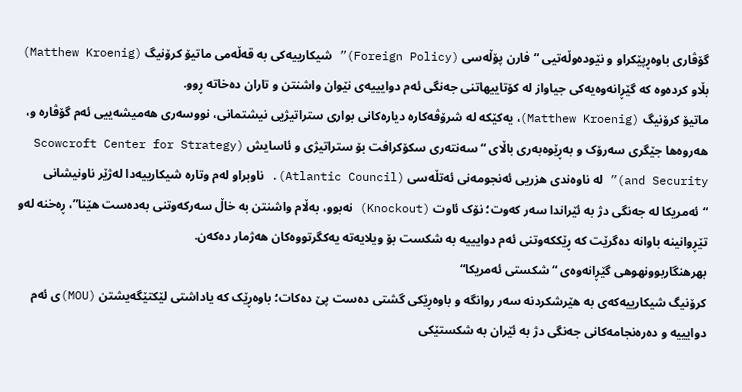گۆڤاری باوەڕپێکراو و نێودەوڵەتیی “فارن پۆڵەسی (Foreign Policy)” شیکارییەکی بە قەڵەمی ماتیۆ کرۆنیگ (Matthew Kroenig) بڵاو کردەوە کە گێڕانەوەیەکی جیاواز لە کۆتاییهاتنی جەنگی ئەم دوایییەی نێوان واشنتن و تاران دەخاتە ڕوو.
ماتیۆ کرۆنیگ (Matthew Kroenig)، یەکێکه لە شرۆڤەکارە دیارەکانی بواری ستراتیژیی نیشتمانی، نووسەری هەمیشەییی ئەم گۆڤارە و، هەروەها جێگری سەرۆک و بەڕێوەبەری باڵای “سەنتەری سکۆکرافت بۆ ستراتیژی و ئاسایش (Scowcroft Center for Strategy and Security)” لە ناوەندی هزریی ئەنجومەنی ئەتڵەسی (Atlantic Council). ناوبراو لەم وتارە شیکارییەدا لەژێر ناونیشانی “ئەمریکا لە جەنگی دژ بە ئێراندا سەر کەوت؛ نۆک ئاوت (Knockout) نەبوو، بەڵام واشنتن بە خاڵ سەرکەوتنی بەدەست هێنا”، ڕەخنە لەو تێڕوانینە باوانە دەگرێت کە ڕێککەوتنی ئەم دوایییە بە شکست بۆ ویلایەتە یەکگرتووەکان هەژمار دەکەن.
بهرهنگاربوونهوهی گێڕانەوەی “شکستی ئەمریکا“
کرۆنیگ شیکارییەکەی بە هێرشکردنە سەر روانگە و باوەڕێکی گشتی دەست پێ دەکات؛ باوەڕێک کە یاداشتی لێکتێگەیشتن (MOU)ی ئەم دوایییە و دەرەنجامەکانی جەنگی دژ بە ئێران بە شکستێکی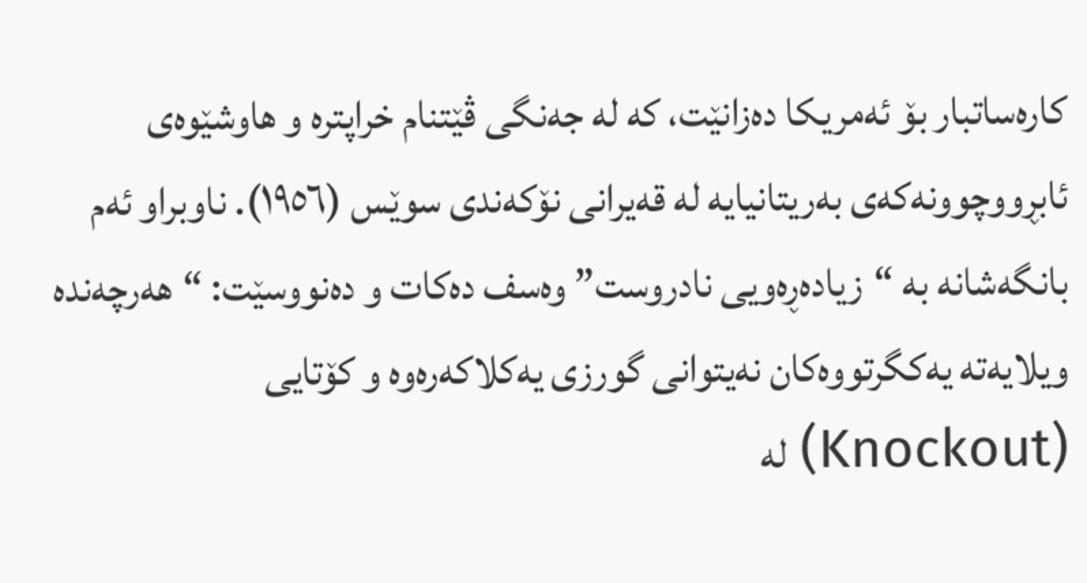کارەساتبار بۆ ئەمریکا دەزانێت، کە لە جەنگی ڤێتنام خراپترە و هاوشێوەی ئابڕووچوونەکەی بەریتانیایە لە قەیرانی نۆکەندی سوێس (١٩٥٦). ناوبراو ئەم بانگەشانە بە “زیادەڕەویی نادروست” وەسف دەکات و دەنووسێت: “هەرچەندە ویلایەتە یەکگرتووەکان نەیتوانی گورزی یەکلاکەرەوە و کۆتایی (Knockout) لە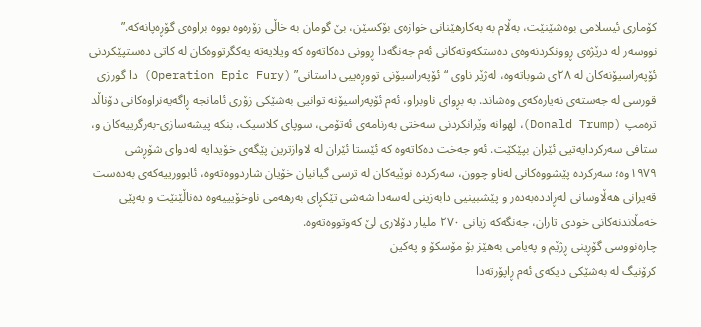کۆماری ئیسلامی بوەشێنێت، بەڵام بە بەکارهێنانی خوازەی بۆکسێن، بێ گومان بە خاڵی زۆرەوە بووە براوەی گۆڕەپانەکە.”
نووسەر لە درێژەی ڕوونکردنەوەی دەستکەوتەکانی ئەم جەنگەدا ڕوونی دەکاتەوە کە ویلایەتە یەکگرتووەکان لە کاتی دەستپێکردنی ئۆپەراسیۆنەکان لە ٢٨ی شوباتەوە، لەژێر ناوی “ئۆپەراسیۆنی تووڕەییی داستانی” (Operation Epic Fury) دا گورزی قورسی لە جەستەی نەیارەکەی وەشاند. بە بڕوای ناوبراو، ئەم ئۆپەراسیۆنە توانیی بەشێکی زۆری ئامانجە ڕاگەیەنراوەکانی دۆناڵد ترەمپ (Donald Trump)، لهوانه وێرانکردنی سەختی بەرنامەی ئەتۆمی، سوپای کلاسیک، بنکە پیشەسازی-بەرگرییەکان و، ستافی سەرکردایەتیی ئێران بپێکێت. ئەو جەخت دەکاتەوە کە ئێستا ئێران لە لاوازترین پێگەی خۆیدایە لەدوای شۆڕشی ١٩٧٩وە؛ سەرکردە پێشووەکانی لەناو چوون، سەرکردە نوێیەکان لە ترسی گیانیان خۆیان شاردووەتەوە، ئابوورییەکەی بەدەست قەیرانی هەڵاوسانی لەڕاددەبەدەر و پێشبینیی دابەزینی لەسەدا شەشی تێکڕای بەرهەمی ناوخۆیییەوە دەناڵێنێت و بەپێی خەمڵاندنەکانی خودی تاران، جەنگەکە زیانی ٢٧٠ ملیار دۆلاری لێ کەوتووەتەوە.
چارەنووسی گۆڕینی ڕژێم و پەیامی بەهێز بۆ مۆسکۆ و پەکین
کرۆنیگ لە بەشێکی دیکەی ئەم ڕاپۆرتەدا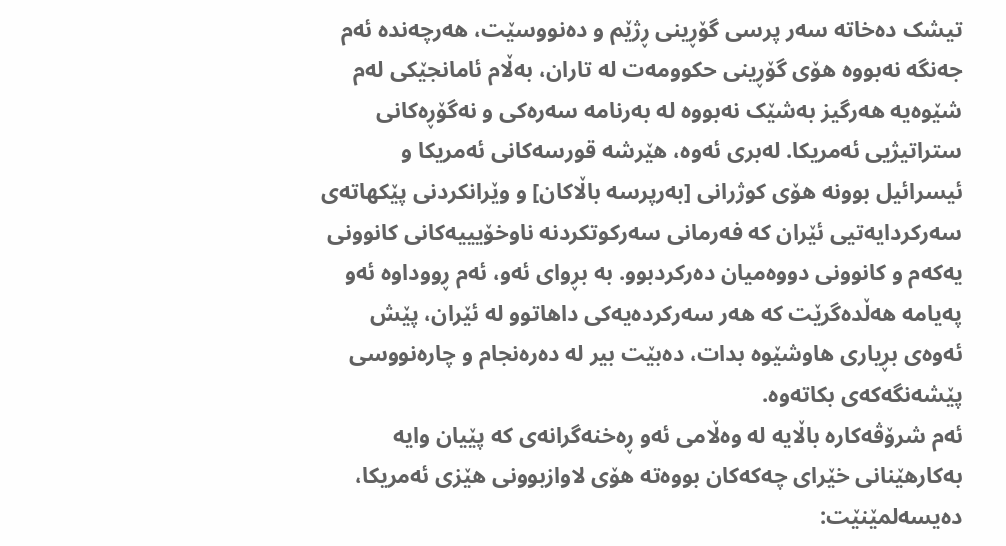تیشک دەخاتە سەر پرسی گۆڕینی ڕژێم و دەنووسێت، هەرچەندە ئەم جەنگە نەبووە هۆی گۆڕینی حکوومەت لە تاران، بەڵام ئامانجێکی لەم شێوەیە هەرگیز بەشێک نەبووە لە بەرنامە سەرەکی و نەگۆڕەکانی ستراتیژیی ئەمریکا. لەبری ئەوە، هێرشە قورسەکانی ئەمریکا و ئیسرائیل بوونە هۆی کوژرانی [بەرپرسە باڵاکان] و وێرانکردنی پێکهاتەی سەرکردایەتیی ئێران کە فەرمانی سەرکوتکردنە ناوخۆیییەکانی کانوونی یەکەم و کانوونی دووەمیان دەرکردبوو. بە بڕوای ئەو، ئەم ڕووداوە ئەو پەیامە هەڵدەگرێت کە هەر سەرکردەیەکی داهاتوو لە ئێران، پێش ئەوەی بڕیاری هاوشێوە بدات، دەبێت بیر لە دەرەنجام و چارەنووسی پێشەنگەکەی بکاتەوە.
ئەم شرۆڤەکارە باڵایە لە وەڵامی ئەو ڕەخنەگرانەی کە پێیان وایە بەکارهێنانی خێرای چەکەکان بووەتە هۆی لاوازبوونی هێزی ئەمریکا، دەیسەلمێنێت: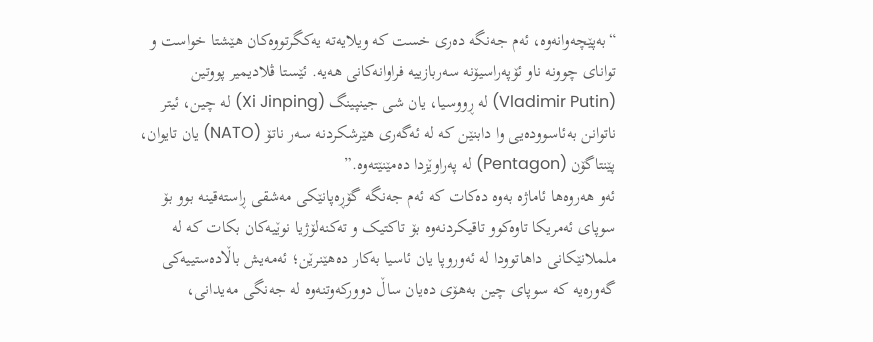“بەپێچەوانەوە، ئەم جەنگە دەری خست کە ویلایەتە یەکگرتووەکان هێشتا خواست و توانای چوونە ناو ئۆپەراسیۆنە سەربازییە فراوانەکانی هەیە. ئێستا ڤلادیمیر پووتین (Vladimir Putin) لە ڕووسیا، یان شی جینپینگ (Xi Jinping) لە چین، ئیتر ناتوانن بەئاسوودەیی وا دابنێن کە لە ئەگەری هێرشکردنە سەر ناتۆ (NATO) یان تایوان، پێنتاگۆن (Pentagon) لە پەراوێزدا دەمێنێتەوە.”
ئەو هەروەها ئاماژە بەوە دەکات کە ئەم جەنگە گۆڕەپانێکی مەشقی ڕاستەقینە بوو بۆ سوپای ئەمریکا تاوەکوو تاقیکردنەوە بۆ تاکتیک و تەکنەلۆژیا نوێیەکان بکات کە لە ململانێکانی داهاتوودا لە ئەوروپا یان ئاسیا بەکار دەهێنرێن؛ ئەمەیش باڵادەستییەکی گەورەیە کە سوپای چین بەهۆی دەیان ساڵ دوورکەوتنەوە لە جەنگی مەیدانی،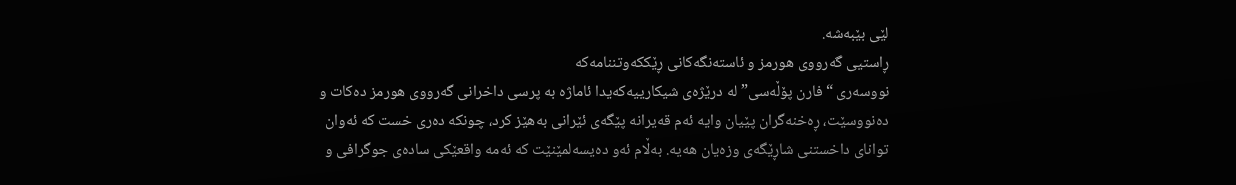لێی بێبەشە.
ڕاستیی گەرووی هورمز و ئاستەنگەکانی ڕێککەوتننامەکە
نووسەری “فارن پۆڵەسی” لە درێژەی شیکارییەکەیدا ئاماژە بە پرسی داخرانی گەرووی هورمز دەکات و دەنووسێت، ڕەخنەگران پێیان وایە ئەم قەیرانە پێگەی ئێرانی بەهێز کرد، چونکە دەری خست کە ئەوان توانای داخستنی شاڕێگەی وزەیان هەیە. بەڵام ئەو دەیسەلمێنێت کە ئەمە واقعێکی سادەی جوگرافی و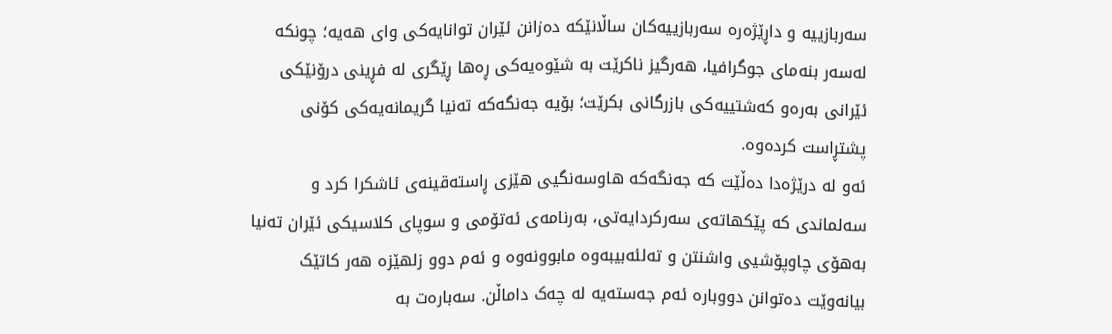سەربازییە و داڕێژەرە سەربازییەکان ساڵانێکە دەزانن ئێران توانایەکی واى هەیە؛ چونکە لەسەر بنەمای جوگرافیا، هەرگیز ناکرێت بە شێوەیەکی ڕەها ڕێگری لە فڕینی درۆنێکی ئێرانی بەرەو کەشتییەکی بازرگانی بکرێت؛ بۆیە جەنگەکە تەنیا گریمانەیەکی کۆنی پشتڕاست کردەوە.
ئەو لە درێژەدا دەڵێت کە جەنگەکە هاوسەنگیی هێزی ڕاستەقینەی ئاشکرا کرد و سەلماندی کە پێکهاتەی سەرکردایەتی، بەرنامەی ئەتۆمی و سوپای کلاسیکی ئێران تەنیا بەهۆی چاوپۆشیی واشنتن و تەلئەبیبەوە مابوونەوە و ئەم دوو زلهێزە هەر کاتێک بیانەوێت دەتوانن دووبارە ئەم جەستەیە لە چەک داماڵن. سەبارەت بە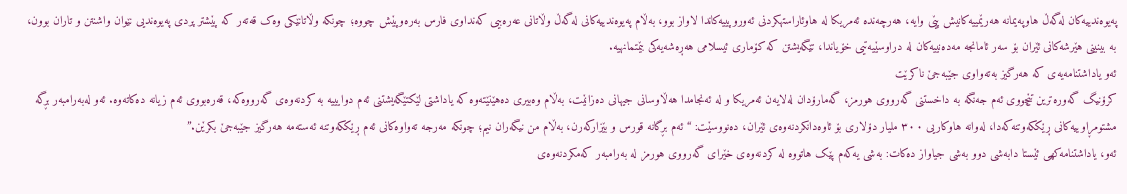پەیوەندییەکان لەگەڵ هاوپەیمانە هەرێمییەکانیش پێی وایە، هەرچەندە ئەمریکا لە هاوئاراستهکردنی ئەوروپییەکاندا لاواز بوو، بەڵام پەیوەندییەکانی لەگەڵ وڵاتانی عەرەبیی کەنداوی فارس بەرەوپێش چووە؛ چونکە وڵاتانێکی وەک قەتەر کە پێشتر پردی پەیوەندیی نێوان واشنتن و تاران بوون، بە بینینی هێرشەکانی ئێران بۆ سەر ئامانجە مەدەنییەکان لە دراوسێیەتیی خۆیاندا، تێگەیشتن کە کۆماری ئیسلامی هەڕەشەیەکی بێمتمانهیه.
ئەو یاداشتنامەیەی کە هەرگیز بەتەواوی جێبەجێ ناکرێت
کرۆنیگ گەورەترین تێچووی ئەم جەنگە بە داخستنی گەرووی هورمز، گەمارۆدان لەلایەن ئەمریکا و لە ئەنجامدا هەڵاوسانی جیهانی دەزانێت، بەڵام وەبیری دەهێنێتەوە کە یاداشتی لێکتێگەیشتنی ئەم دوایییە بە کردنەوەی گەرووەکە، قەرەبووی ئەم زیانە دەکاتەوە. ئەو لەبەرامبەر بڕگە مشتومڕاوییەکانی ڕێککەوتنەکەدا، لەوانه هاوکاریی ٣٠٠ ملیار دۆلاری بۆ ئاوەدانکردنەوەی ئێران، دەنووسێت: “ئەم بڕگانە قورس و بێزارکەرن، بەڵام من نیگەران نیم؛ چونکە مەرجە تەواوەکانی ئەم ڕێککەوتنە ئەستەمە هەرگیز جێبەجێ بکرێن.”
ئەو، یاداشتنامەكهی ئێستا دابەشی دوو بەشی جیاواز دەکات: بەشی یەکەم پێک هاتووە لە کردنەوەی خێرای گەرووی هورمز لە بەرامبەر کەمکردنەوەی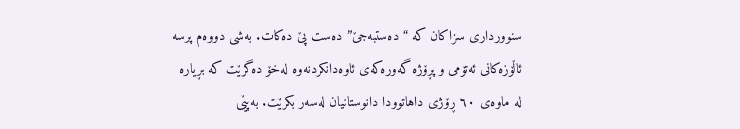سنوورداری سزاکان کە “دەستبەجێ” دەست پێ دەکات. بەشی دووەم پرسە ئاڵۆزەکانی ئەتۆمی و پڕۆژە گەورەکەی ئاوەدانکردنەوە لەخۆ دەگرێت کە بڕیارە لە ماوەی ٦٠ ڕۆژی داهاتوودا دانوستانیان لەسەر بکرێت. بەپێی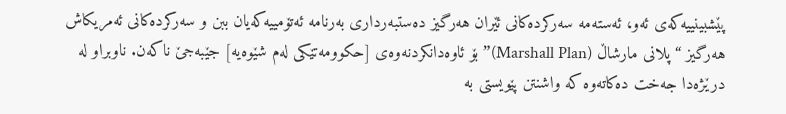پێشبینییەکەی ئەو، ئەستەمە سەرکردەکانی ئێران هەرگیز دەستبەرداری بەرنامە ئەتۆمییەکەیان ببن و سەرکردەکانی ئەمریکاش هەرگیز “پلانی مارشاڵ (Marshall Plan)” بۆ ئاوەدانکردنەوەی [حکوومەتێکی لەم شێوەیە] جێبەجێ ناکەن. ناوبراو لە درێژەدا جەخت دەکاتەوە کە واشنتن پێویستی بە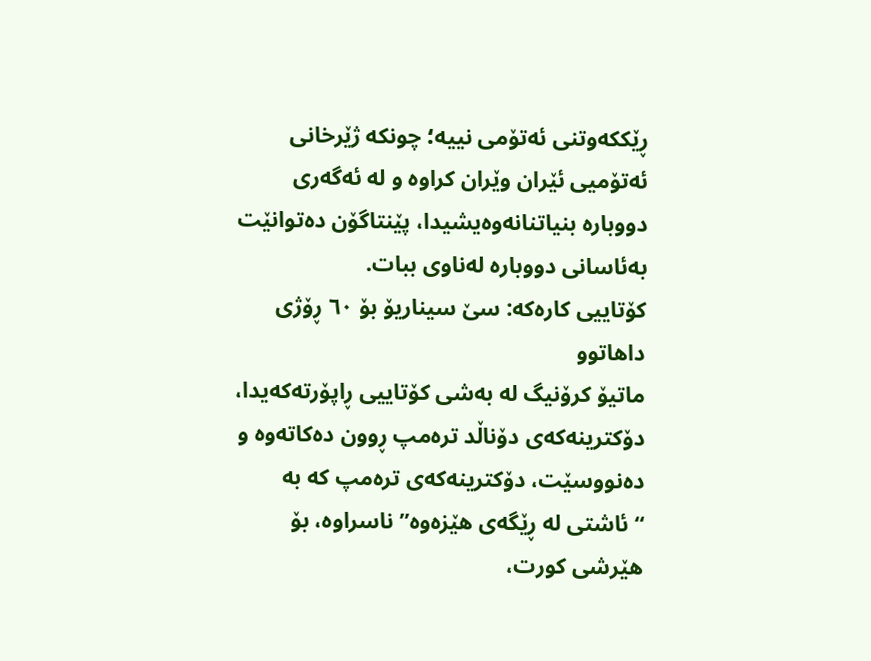ڕێککەوتنی ئەتۆمی نییە؛ چونکە ژێرخانی ئەتۆمیی ئێران وێران کراوە و لە ئەگەری دووبارە بنیاتنانەوەیشیدا، پێنتاگۆن دەتوانێت بەئاسانی دووبارە لەناوی ببات.
کۆتاییی کارەکە: سێ سیناریۆ بۆ ٦٠ ڕۆژی داهاتوو
ماتیۆ کرۆنیگ لە بەشی کۆتاییی ڕاپۆرتەکەیدا، دۆکترینەکەی دۆناڵد ترەمپ ڕوون دەکاتەوە و دەنووسێت، دۆکترینەکەی ترەمپ کە بە “ئاشتی لە ڕێگەی هێزەوە” ناسراوە، بۆ هێرشی کورت،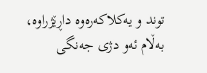توند و یەکلاکەرەوە داڕێژراوە، بەڵام ئەو دژی جەنگی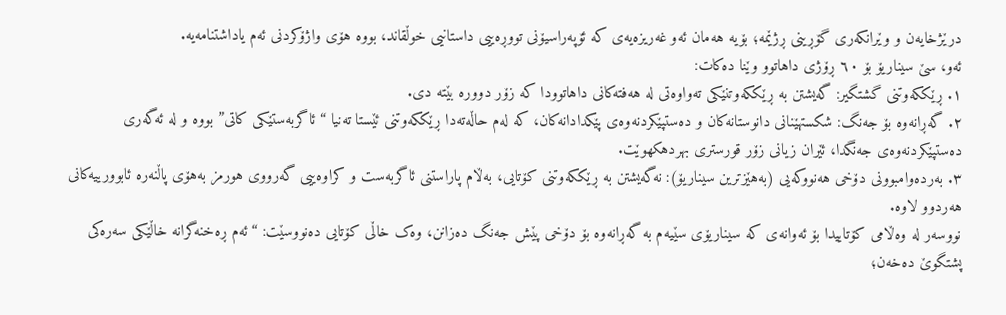درێژخایەن و وێرانکەری گۆڕینی ڕژێمە؛ بۆیە هەمان ئەو غەریزەیەی کە ئۆپەراسیۆنی تووڕەییی داستانیی خوڵقاند، بووە هۆی واژۆکردنی ئەم یاداشتنامەیە.
ئەو، سێ سیناریۆ بۆ ٦٠ ڕۆژی داهاتوو وێنا دەکات:
١. ڕێککەوتنی گشتگیر: گەیشتن بە ڕێککەوتنێکی تەواوەتی لە هەفتەکانی داهاتوودا کە زۆر دوورە بێتە دی.
٢. گەڕانەوە بۆ جەنگ: شکستهێنانی دانوستانەکان و دەستپێکردنەوەی پێکدادانەکان، کە لەم حاڵەتەدا ڕێککەوتنی ئێستا تەنیا “ئاگربەستێکی کاتی” بووە و لە ئەگەری دەستپێکردنەوەی جەنگدا، ئێران زیانی زۆر قورستری بهردهكهوێت.
٣. بەردەوامبوونی دۆخی هەنووکەیی (بەهێزترین سیناریۆ): نەگەیشتن بە ڕێککەوتنی کۆتایی، بەڵام پاراستنی ئاگربەست و کراوەییی گەرووی هورمز بەهۆی پاڵنەرە ئابوورییەکانی هەردوو لاوە.
نووسەر لە وەڵامی کۆتاییدا بۆ ئەوانەی کە سیناریۆی سێیەم بە گەڕانەوە بۆ دۆخی پێش جەنگ دەزانن، وەک خاڵی کۆتایی دەنووسێت: “ئەم ڕەخنەگرانە خاڵێکی سەرەکی پشتگوێ دەخەن؛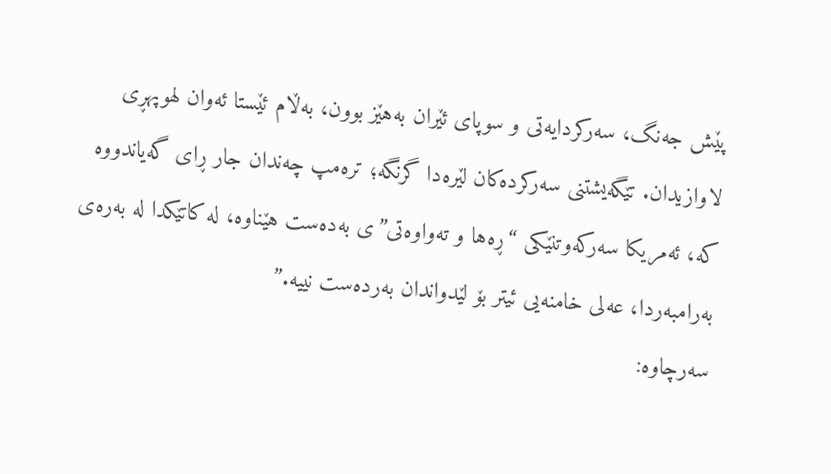پێش جەنگ، سەرکردایەتی و سوپای ئێران بەهێز بوون، بەڵام ئێستا ئەوان لهوپهڕی لاوازیدان. تێگەیشتنی سەرکردەکان لێرەدا گرنگە؛ ترەمپ چەندان جار ڕای گەیاندووە کە، ئەمریکا سەرکەوتنێکی “ڕەها و تەواوەتی”ی بەدەست هێناوە، لە کاتێکدا لە بەرەی بەرامبەردا، عەلی خامنەیی ئیتر بۆ لێدواندان بەردەست نییە.”
سەرچاوە: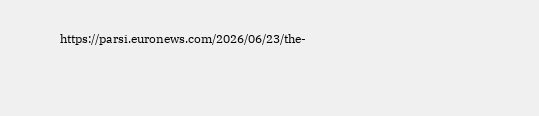https://parsi.euronews.com/2026/06/23/the-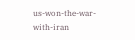us-won-the-war-with-iran